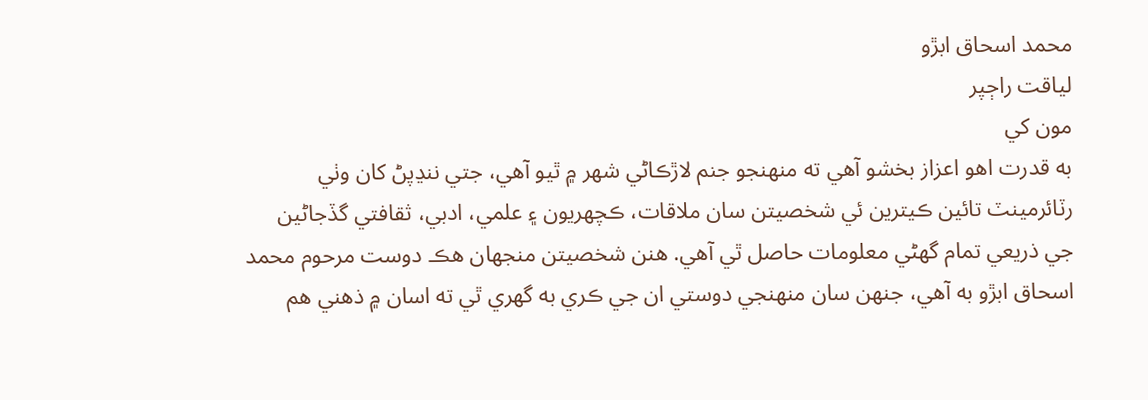محمد اسحاق ابڙو
لياقت راڄپر
مون کي
به قدرت اهو اعزاز بخشو آهي ته منهنجو جنم لاڙڪاڻي شهر ۾ ٿيو آهي، جتي ننڍپڻ کان وٺي
رٽائرمينٽ تائين ڪيترين ئي شخصيتن سان ملاقات، ڪچهريون ۽ علمي، ادبي، ثقافتي گڏجاڻين
جي ذريعي تمام گهڻي معلومات حاصل ٿي آهي. هنن شخصيتن منجهان هڪ دوست مرحوم محمد
اسحاق ابڙو به آهي، جنهن سان منهنجي دوستي ان جي ڪري به گهري ٿي ته اسان ۾ ذهني هم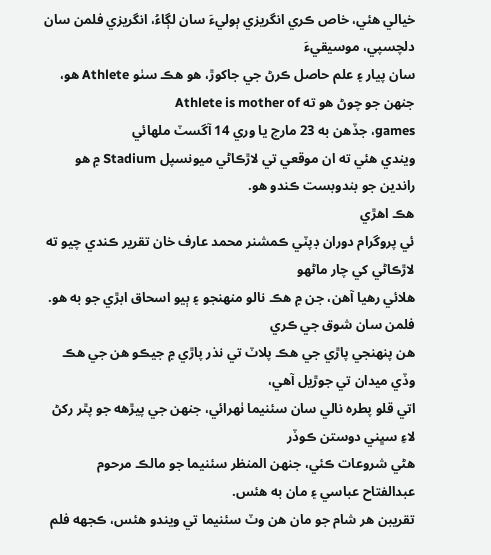خيالي هئي، خاص ڪري انگريزي ٻوليءَ سان لڳاءُ، انگريزي فلمن سان دلچسپي، موسيقيءَ
سان پيار ۽ علم حاصل ڪرڻ جي جاکوڙ، هو هڪ سٺو Athlete هو، جنهن جو چوڻ هو ته Athlete is mother of
games، جڏهن به 23 مارچ يا وري 14 آگسٽ ملهائي
ويندي هئي ته ان موقعي تي لاڙڪاڻي ميونسپل Stadium ۾ هو راندين جو بندوبست ڪندو هو.
هڪ اهڙي
ئي پروگرام دوران ڊپٽي ڪمشنر محمد عارف خان تقرير ڪندي چيو ته لاڙڪاڻي کي چار ماڻهو
هلائي رهيا آهن، جن ۾ هڪ نالو منهنجو ۽ ٻيو اسحاق ابڙي جو به هو. فلمن سان شوق جي ڪري
هن پنهنجي پاڙي جي هڪ پلاٽ تي نذر پاڙي ۾ جيڪو هن جي هڪ وڏي ميدان تي جوڙيل آهي،
اتي قلو پطره نالي سان سئنيما ٺهرائي، جنهن جي پيڙهه جو پٿر رکڻ لاءِ سڀني دوستن ڪوڏر
هڻي شروعات ڪئي، جنهن المنظر سئنيما جو مالڪ مرحوم عبدالفتاح عباسي ۽ مان به هئس.
تقريبن هر شام جو مان هن وٽ سئنيما تي ويندو هئس، ڪجهه فلم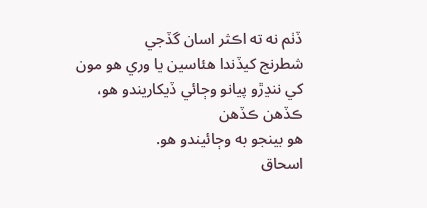ڏٺم نه ته اڪثر اسان گڏجي
شطرنج کيڏندا هئاسين يا وري هو مون کي ننڍڙو پيانو وڄائي ڏيکاريندو هو، ڪڏهن ڪڏهن
هو بينجو به وڄائيندو هو.
اسحاق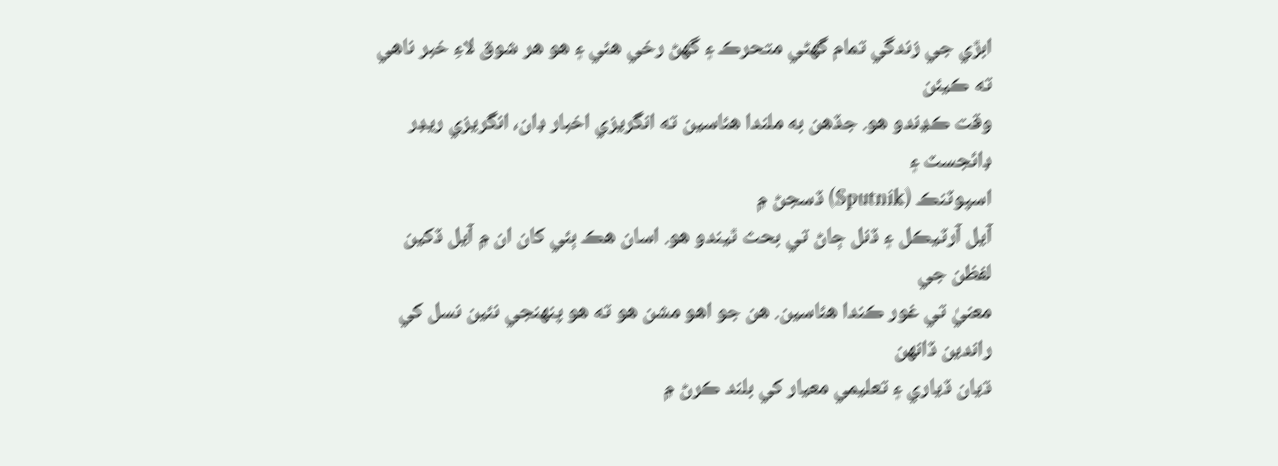ابڙي جي زندگي تمام گهڻي متحرڪ ۽ گهڻ رخي هئي ۽ هو هر شوق لاءِ خبر ناهي ته ڪيئن
وقت ڪڍندو هو. جڏهن به ملندا هئاسين ته انگريزي اخبار ڊان، انگريزي ريڊر ڊائجسٽ ۽
اسپوٽنڪ (Sputnik) ڏسجڻ ۾
آيل آرٽيڪل ۽ ڏنل ڄاڻ تي بحث ٿيندو هو. اسان هڪ ٻئي کان ان ۾ آيل ڏکين لفظن جي
معنيٰ تي غور ڪندا هئاسين. هن جو اهو مشن هو ته هو پنهنجي نئين نسل کي راندين ڏانهن
ڌيان ڏياري ۽ تعليمي معيار کي بلند ڪرڻ ۾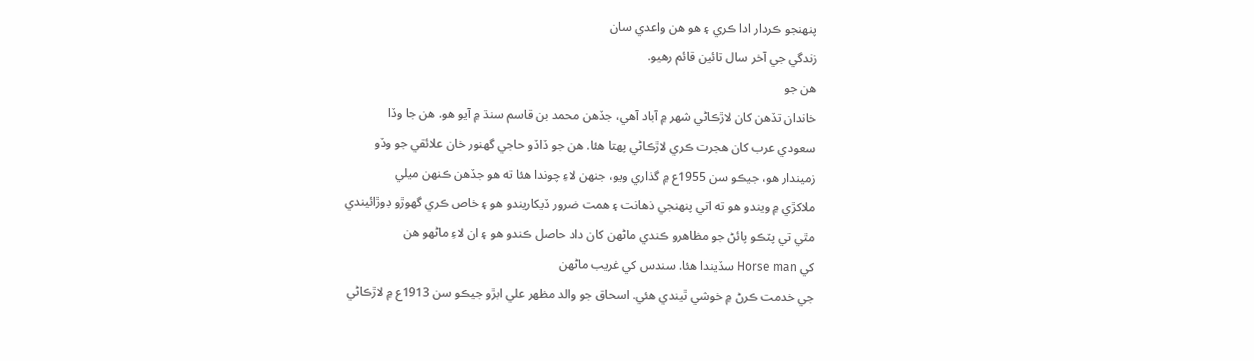پنهنجو ڪردار ادا ڪري ۽ هو هن واعدي سان
زندگي جي آخر سال تائين قائم رهيو.
هن جو
خاندان تڏهن کان لاڙڪاڻي شهر ۾ آباد آهي، جڏهن محمد بن قاسم سنڌ ۾ آيو هو. هن جا وڏا
سعودي عرب کان هجرت ڪري لاڙڪاڻي پهتا هئا. هن جو ڏاڏو حاجي گهنور خان علائقي جو وڏو
زميندار هو، جيڪو سن 1955ع ۾ گذاري ويو، جنهن لاءِ چوندا هئا ته هو جڏهن ڪنهن ميلي
ملاکڙي ۾ ويندو هو ته اتي پنهنجي ذهانت ۽ همت ضرور ڏيکاريندو هو ۽ خاص ڪري گهوڙو ڊوڙائيندي
مٿي تي پٽڪو پائڻ جو مظاهرو ڪندي ماڻهن کان داد حاصل ڪندو هو ۽ ان لاءِ ماڻهو هن
کي Horse man سڏيندا هئا. سندس کي غريب ماڻهن
جي خدمت ڪرڻ ۾ خوشي ٿيندي هئي. اسحاق جو والد مظهر علي ابڙو جيڪو سن 1913ع ۾ لاڙڪاڻي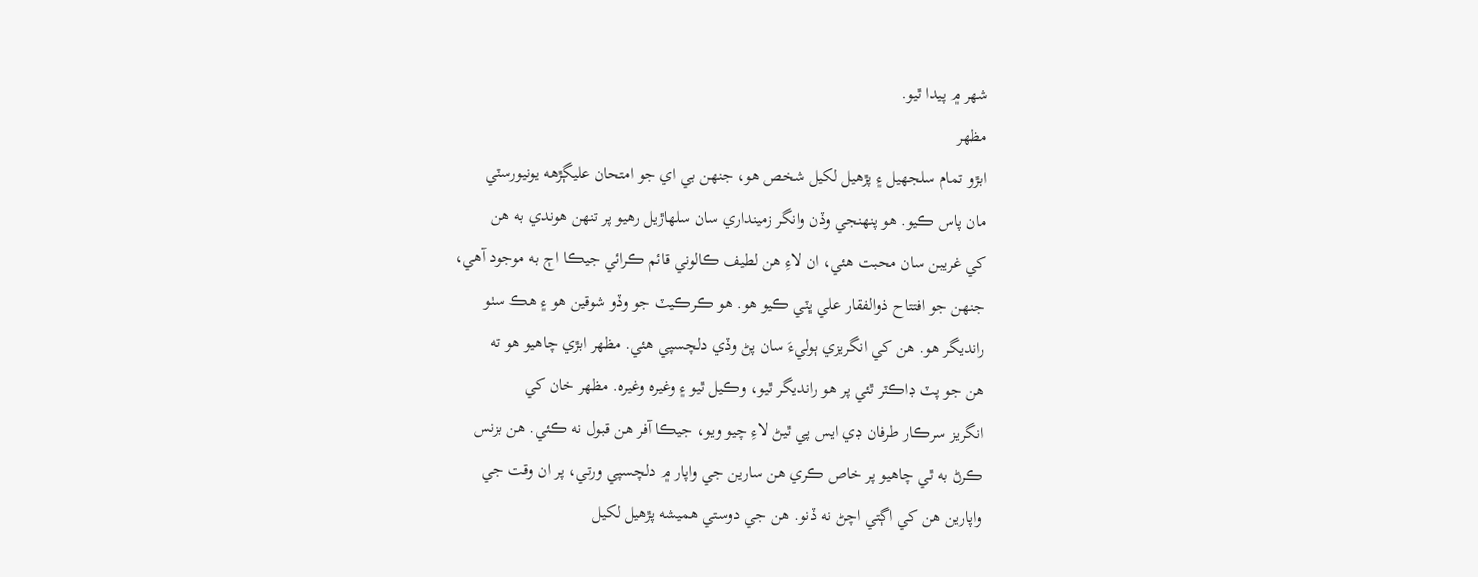شهر ۾ پيدا ٿيو.
مظهر
ابڙو تمام سلجهيل ۽ پڙهيل لکيل شخص هو، جنهن بي اي جو امتحان عليڳڙهه يونيورسٽي
مان پاس ڪيو. هو پنهنجي وڏن وانگر زمينداري سان سلهاڙيل رهيو پر تنهن هوندي به هن
کي غريبن سان محبت هئي، ان لاءِ هن لطيف ڪالوني قائم ڪرائي جيڪا اڄ به موجود آهي،
جنهن جو افتتاح ذوالفقار علي ڀٽي ڪيو هو. هو ڪرڪيٽ جو وڏو شوقين هو ۽ هڪ سٺو
رانديگر هو. هن کي انگريزي ٻوليءَ سان پڻ وڏي دلچسپي هئي. مظهر ابڙي چاهيو هو ته
هن جو پٽ ڊاڪٽر ٿئي پر هو رانديگر ٿيو، وڪيل ٿيو ۽ وغيره وغيره. مظهر خان کي
انگريز سرڪار طرفان ڊي ايس پي ٿيڻ لاءِ چيو ويو، جيڪا آفر هن قبول نه ڪئي. هن بزنس
ڪرڻ به ٿي چاهيو پر خاص ڪري هن سارين جي واپار ۾ دلچسپي ورتي، پر ان وقت جي
واپارين هن کي اڳتي اچڻ نه ڏنو. هن جي دوستي هميشه پڙهيل لکيل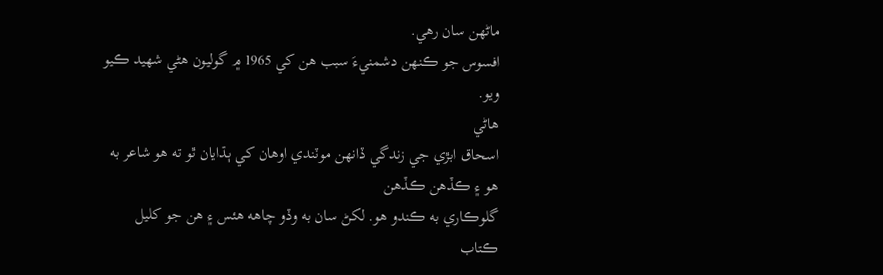ماڻهن سان رهي.
افسوس جو ڪنهن دشمنيءَ سبب هن کي 1965 ۾ گوليون هڻي شهيد ڪيو ويو.
هاڻي
اسحاق ابڙي جي زندگي ڏانهن موٽندي اوهان کي ٻڌايان ٿو ته هو شاعر به هو ۽ ڪڏهن ڪڏهن
گلوڪاري به ڪندو هو. لکڻ سان به وڏو چاهه هئس ۽ هن جو کليل ڪتاب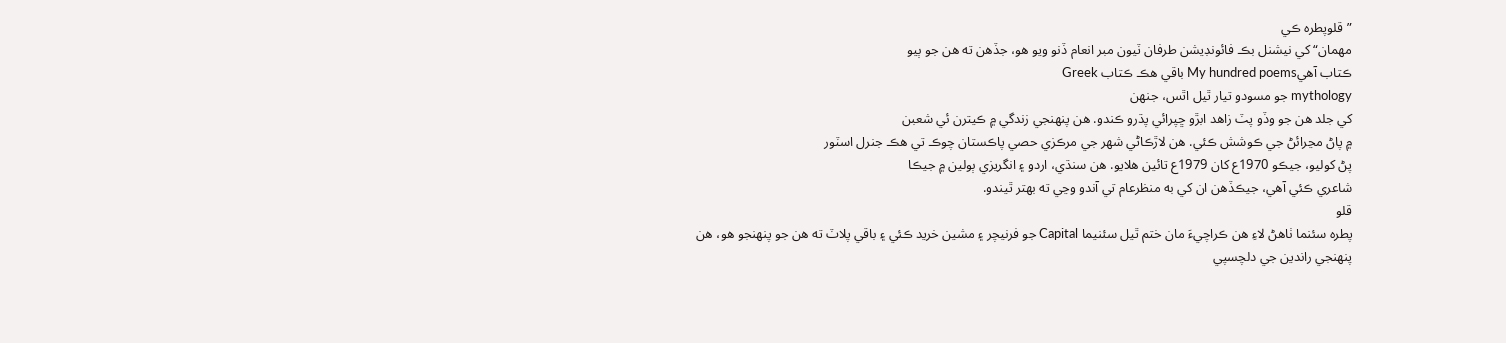”قلوپطره ڪي
مهمان“ کي نيشنل بڪ فائونڊيشن طرفان ٽيون مبر انعام ڏنو ويو هو، جڏهن ته هن جو ٻيو
ڪتاب آهيMy hundred poems باقي هڪ ڪتاب Greek
mythology جو مسودو تيار ٿيل اٿس، جنهن
کي جلد هن جو وڏو پٽ زاهد ابڙو ڇپرائي پڌرو ڪندو. هن پنهنجي زندگي ۾ ڪيترن ئي شعبن
۾ پاڻ مڃرائڻ جي ڪوشش ڪئي. هن لاڙڪاڻي شهر جي مرڪزي حصي پاڪستان چوڪ تي هڪ جنرل اسٽور
پڻ کوليو، جيڪو 1970ع کان 1979ع تائين هلايو. هن سنڌي، اردو ۽ انگريزي ٻولين ۾ جيڪا
شاعري ڪئي آهي، جيڪڏهن ان کي به منظرعام تي آندو وڃي ته بهتر ٿيندو.
قلو
پطره سئنما ٺاهڻ لاءِ هن ڪراچيءَ مان ختم ٿيل سئنيما Capital جو فرنيچر ۽ مشين خريد ڪئي ۽ باقي پلاٽ ته هن جو پنهنجو هو، هن
پنهنجي راندين جي دلچسپي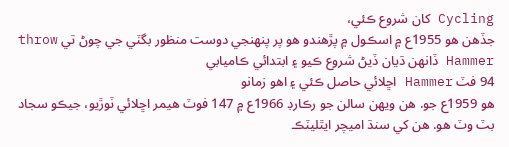Cycling کان شروع ڪئي،
جڏهن هو 1955ع ۾ اسڪول ۾ پڙهندو هو پر پنهنجي دوست منظور بگٽي جي چوڻ تي throw
Hammer ڏانهن ڌيان ڏيڻ شروع ڪيو ۽ ابتدائي ڪاميابي
94 فٽ Hammer اڇلائي حاصل ڪئي ۽ اهو زمانو
هو 1959ع جو. هن ويهن سالن جو رڪارڊ 1966ع ۾ 147 فوٽ هيمر اڇلائي ٽوڙيو، جيڪو سجاد
بٽ وٽ هو. هن کي سنڌ اميچر ايٿليٽڪ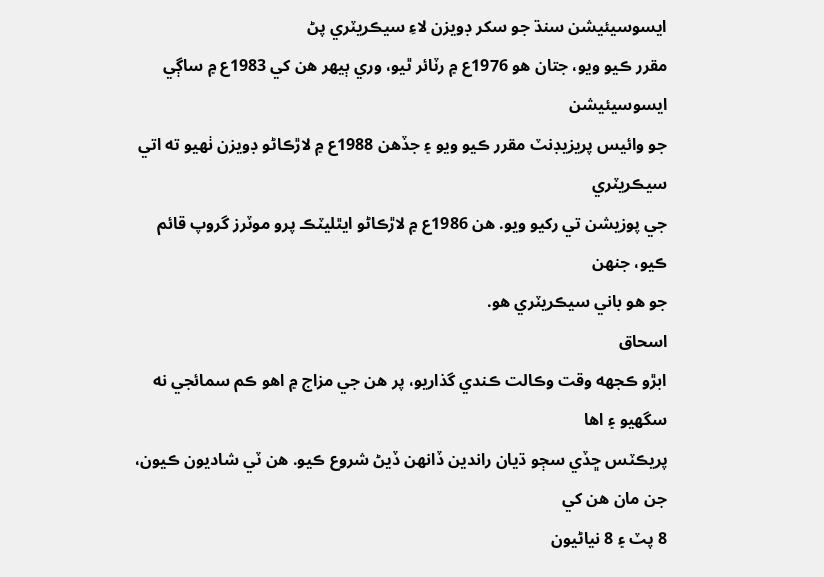ايسوسيئيشن سنڌ جو سکر ڊويزن لاءِ سيڪريٽري پڻ
مقرر ڪيو ويو، جتان هو 1976ع ۾ رٽائر ٿيو، وري ٻيهر هن کي 1983ع ۾ ساڳي ايسوسيئيشن
جو وائيس پريزيڊنٽ مقرر ڪيو ويو ۽ جڏهن 1988ع ۾ لاڙڪاڻو ڊويزن ٺهيو ته اتي سيڪريٽري
جي پوزيشن تي رکيو ويو. هن 1986ع ۾ لاڙڪاڻو ايٿليٽڪ پرو موٽرز گروپ قائم ڪيو، جنهن
جو هو باني سيڪريٽري هو.
اسحاق
ابڙو ڪجهه وقت وڪالت ڪندي گذاريو، پر هن جي مزاج ۾ اهو ڪم سمائجي نه سگهيو ۽ اها
پريڪٽس ڇڏي سڄو ڌيان راندين ڏانهن ڏيڻ شروع ڪيو. هن ٽي شاديون ڪيون، جن مان هن کي
8 پٽ ۽ 8 نياڻيون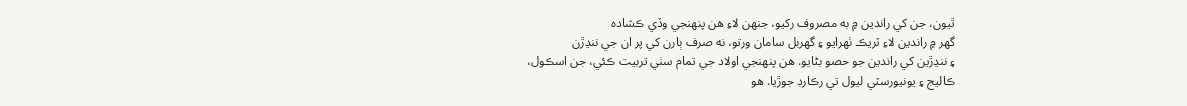ٿيون، جن کي راندين ۾ به مصروف رکيو، جنهن لاءِ هن پنهنجي وڏي ڪشاده
گهر ۾ راندين لاءِ ٽريڪ ٺهرايو ۽ گهربل سامان ورتو، نه صرف ٻارن کي پر ان جي ننڍڙن
۽ ننڍڙين کي راندين جو حصو بڻايو. هن پنهنجي اولاد جي تمام سٺي تربيت ڪئي، جن اسڪول،
ڪاليج ۽ يونيورسٽي ليول تي رڪارڊ جوڙيا. هو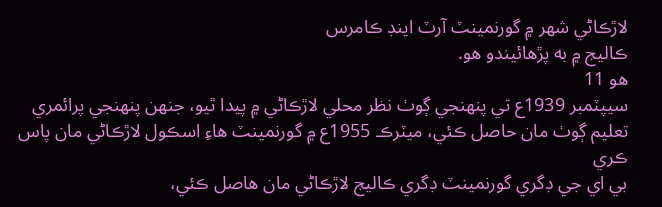لاڙڪاڻي شهر ۾ گورنمينٽ آرٽ اينڊ ڪامرس
ڪاليج ۾ به پڙهائيندو هو.
هو 11
سيپٽمبر 1939ع تي پنهنجي ڳوٺ نظر محلي لاڙڪاڻي ۾ پيدا ٿيو، جنهن پنهنجي پرائمري
تعليم ڳوٺ مان حاصل ڪئي، ميٽرڪ 1955ع ۾ گورنمينٽ هاءِ اسڪول لاڙڪاڻي مان پاس ڪري
بي اي جي ڊگري گورنمينٽ ڊگري ڪاليج لاڙڪاڻي مان هاصل ڪئي،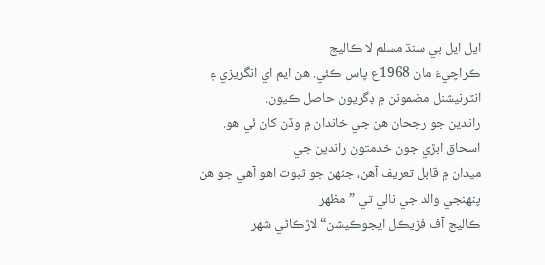ايل ايل بي سنڌ مسلم لا ڪاليج
ڪراچيءَ مان 1968ع پاس ڪئي. هن ايم اي انگريزي ۽ انٽرنيشنل مضمونن ۾ ڊگريون حاصل ڪيون.
راندين جو رجحان هن جي خاندان ۾ وڏن کان ئي هو. اسحاق ابڙي جون خدمتون راندين جي
ميدان ۾ قابل تعريف آهن، جنهن جو ثبوت اهو آهي جو هن پنهنجي والد جي نالي تي ”مظهر
ڪاليج آف فزيڪل ايجوڪيشن“ لاڙڪاڻي شهر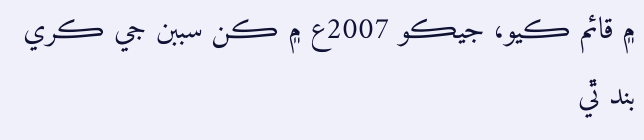۾ قائم ڪيو، جيڪو 2007ع ۾ ڪن سببن جي ڪري
بند ٿي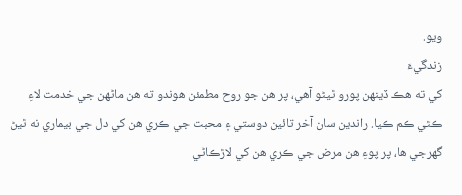ويو.
زندگيءَ
کي ته هڪ ڏينهن پورو ٿيڻو آهي، پر هن جو روح مطمئن هوندو ته هن ماڻهن جي خدمت لاءِ
ڪٿي ڪم ڪيا. راندين سان آخر تائين دوستي ۽ محبت جي ڪري هن کي دل جي بيماري نه ٿيڻ
گهرجي ها، پر پوءِ هن مرض جي ڪري هن کي لاڙڪاڻي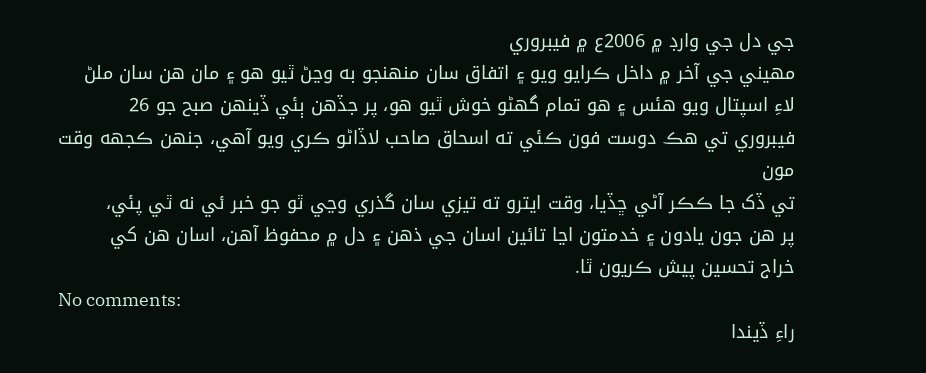جي دل جي وارڊ ۾ 2006ع ۾ فيبروري
مهيني جي آخر ۾ داخل ڪرايو ويو ۽ اتفاق سان منهنجو به وڃڻ ٿيو هو ۽ مان هن سان ملڻ
لاءِ اسپتال ويو هئس ۽ هو تمام گهڻو خوش ٿيو هو، پر جڏهن ٻئي ڏينهن صبح جو 26
فيبروري تي هڪ دوست فون ڪئي ته اسحاق صاحب لاڏاڻو ڪري ويو آهي، جنهن ڪجهه وقت مون
تي ڏک جا ڪڪر آڻي ڇڏيا، وقت ايترو ته تيزي سان گذري وڃي ٿو جو خبر ئي نه ٿي پئي،
پر هن جون يادون ۽ خدمتون اڃا تائين اسان جي ذهن ۽ دل ۾ محفوظ آهن، اسان هن کي
خراج تحسين پيش ڪريون ٿا.
No comments:
راءِ ڏيندا